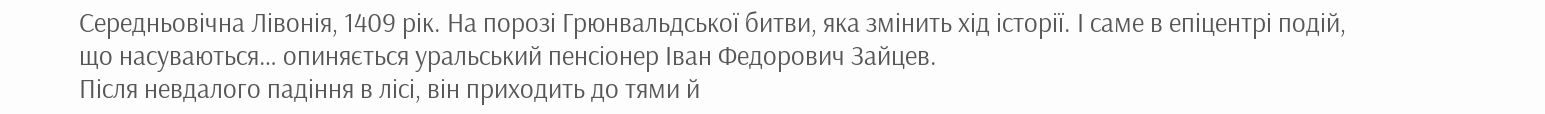Середньовічна Лівонія, 1409 рік. На порозі Грюнвальдської битви, яка змінить хід історії. І саме в епіцентрі подій, що насуваються… опиняється уральський пенсіонер Іван Федорович Зайцев.
Після невдалого падіння в лісі, він приходить до тями й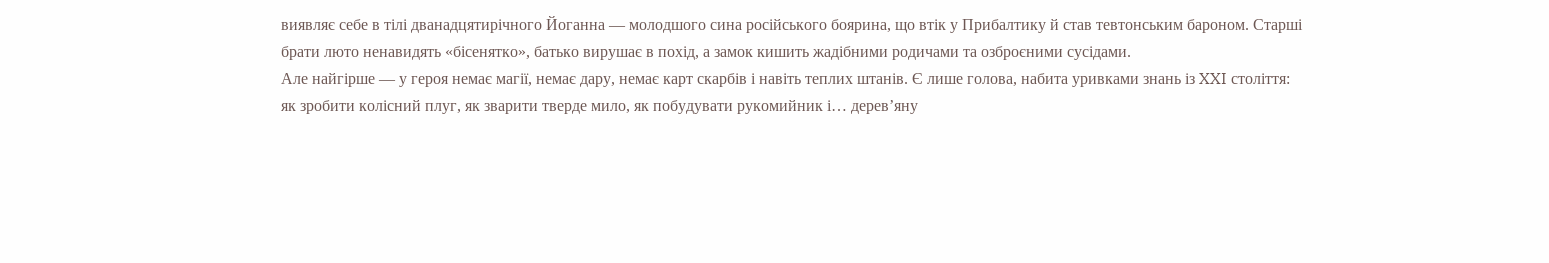виявляє себе в тілі дванадцятирічного Йоганна — молодшого сина російського боярина, що втік у Прибалтику й став тевтонським бароном. Старші брати люто ненавидять «бісенятко», батько вирушає в похід, а замок кишить жадібними родичами та озброєними сусідами.
Але найгірше — у героя немає магії, немає дару, немає карт скарбів і навіть теплих штанів. Є лише голова, набита уривками знань із XXI століття: як зробити колісний плуг, як зварити тверде мило, як побудувати рукомийник і… дерев’яну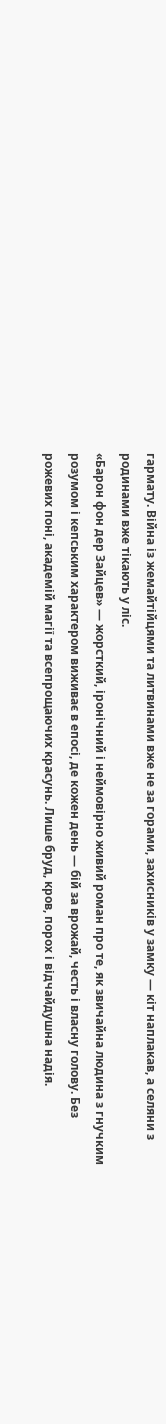гармату. Війна із жемайтійцями та литвинами вже не за горами, захисників у замку — кіт наплакав, а селяни з родинами вже тікають у ліс.
«Барон фон дер Зайцев» — жорсткий, іронічний і неймовірно живий роман про те, як звичайна людина з гнучким розумом і кепським характером виживає в епосі, де кожен день — бій за врожай, честь і власну голову. Без рожевих поні, академій магії та всепрощаючих красунь. Лише бруд, кров, порох і відчайдушна надія.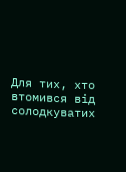Для тих, хто втомився від солодкуватих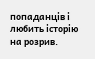попаданців і любить історію на розрив.